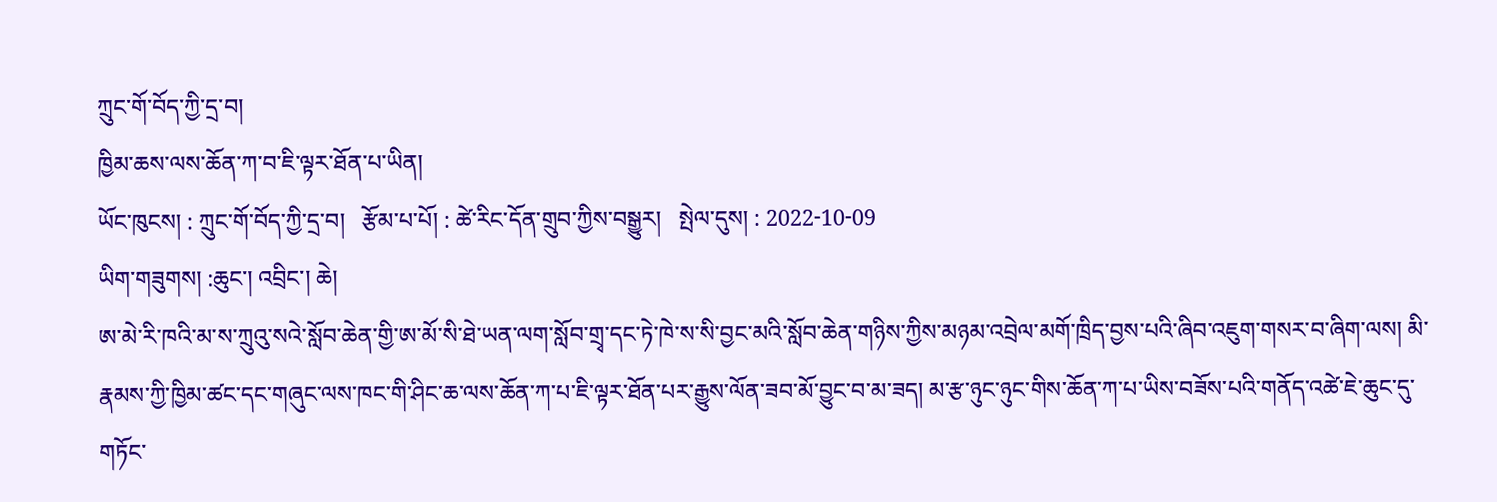ཀྲུང་གོ་བོད་ཀྱི་དྲ་བ།
ཁྱིམ་ཆས་ལས་ཆོན་ཀ་བ་ཇི་ལྟར་ཐོན་པ་ཡིན།
ཡོང་ཁུངས། : ཀྲུང་གོ་བོད་ཀྱི་དྲ་བ།   རྩོམ་པ་པོ། : ཚེ་རིང་དོན་གྲུབ་ཀྱིས་བསྒྱུར།   སྤེལ་དུས། : 2022-10-09
ཡིག་གཟུགས། :ཆུང་། འབྲིང་། ཆེ།
ཨ་མེ་རི་ཁའི་མ་ས་ཀྲུའུ་སའེ་སློབ་ཆེན་གྱི་ཨ་མོ་སི་ཐེ་ཡན་ལག་སློབ་གྲྭ་དང་ཏེ་ཁེ་ས་སི་བྱང་མའི་སློབ་ཆེན་གཉིས་ཀྱིས་མཉམ་འབྲེལ་མགོ་ཁྲིད་བྱས་པའི་ཞིབ་འཇུག་གསར་བ་ཞིག་ལས། མི་རྣམས་ཀྱི་ཁྱིམ་ཚང་དང་གཞུང་ལས་ཁང་གི་ཤིང་ཆ་ལས་ཆོན་ཀ་པ་ཇི་ལྟར་ཐོན་པར་རྒྱུས་ལོན་ཟབ་མོ་བྱུང་བ་མ་ཟད། མ་རྩ་ཉུང་ཉུང་གིས་ཆོན་ཀ་པ་ཡིས་བཟོས་པའི་གནོད་འཚེ་ཇེ་ཆུང་དུ་གཏོང་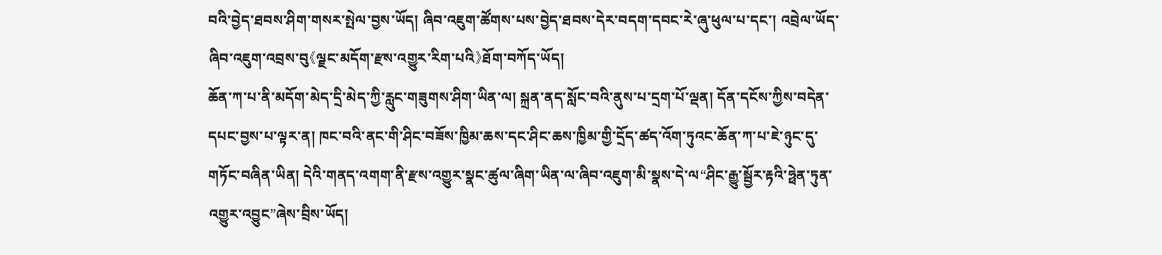བའི་བྱེད་ཐབས་ཤིག་གསར་སྤེལ་བྱས་ཡོད། ཞིབ་འཇུག་ཚོགས་པས་བྱེད་ཐབས་དེར་བདག་དབང་རེ་ཞུ་ཕུལ་པ་དང་། འབྲེལ་ཡོད་ཞིབ་འཇུག་འབྲས་བུ《ལྗང་མདོག་རྫས་འགྱུར་རིག་པའི》ཐོག་བཀོད་ཡོད།
ཆོན་ཀ་པ་ནི་མདོག་མེད་དྲི་མེད་ཀྱི་རླུང་གཟུགས་ཤིག་ཡིན་ལ། སྐྲན་ནད་སློང་བའི་ནུས་པ་དྲག་པོ་ལྡན། དོན་དངོས་ཀྱིས་བདེན་དཔང་བྱས་པ་ལྟར་ན། ཁང་བའི་ནང་གི་ཤིང་བཟོས་ཁྱིམ་ཆས་དང་ཤིང་ཆས་ཁྱིམ་གྱི་དྲོད་ཚད་འོག་ཏུའང་ཆོན་ཀ་པ་ཇེ་ཉུང་དུ་གཏོང་བཞིན་ཡིན། དེའི་གནད་འགག་ནི་རྫས་འགྱུར་སྣང་ཚུལ་ཞིག་ཡིན་ལ་ཞིབ་འཇུག་མི་སྣས་དེ་ལ“ཤིང་རྒྱུ་སྦྱོར་རྟའི་ཧྥེན་ཏུན་འགྱུར་འབྱུང”ཞེས་བྲིས་ཡོད།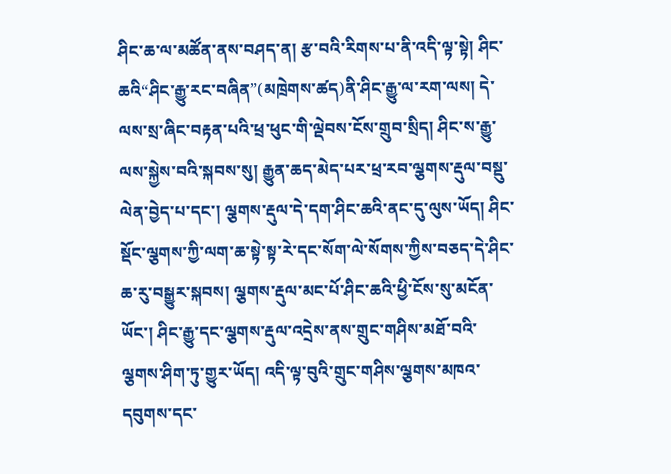ཤིང་ཆ་ལ་མཚོན་ནས་བཤད་ན། རྩ་བའི་རིགས་པ་ནི་འདི་ལྟ་སྟེ། ཤིང་ཆའི“ཤིང་རྒྱུ་རང་བཞིན”(མཁྲེགས་ཚད)ནི་ཤིང་རྒྱུ་ལ་རག་ལས། དེ་ལས་སྲ་ཞིང་བརྟན་པའི་ཕྲ་ཕུང་གི་ལྡེབས་ངོས་གྲུབ་སྲིད། ཤིང་ས་རྒྱུ་ལས་སྐྱེས་བའི་སྐབས་སུ། རྒྱུན་ཆད་མེད་པར་ཕྲ་རབ་ལྕགས་རྡུལ་བསྡུ་ལེན་བྱེད་པ་དང་། ལྕགས་རྡུལ་དེ་དག་ཤིང་ཆའི་ནང་དུ་ལུས་ཡོད། ཤིང་སྡོང་ལྕགས་ཀྱི་ལག་ཆ་སྟེ་སྟ་རེ་དང་སོག་ལེ་སོགས་ཀྱིས་བཅད་དེ་ཤིང་ཆ་རུ་བསྒྱུར་སྐབས། ལྕགས་རྡུལ་མང་པོ་ཤིང་ཆའི་ཕྱི་ངོས་སུ་མངོན་ཡོང་། ཤིང་རྒྱུ་དང་ལྕགས་རྡུལ་འདྲེས་ནས་གྲུང་གཤིས་མཐོ་བའི་ལྕགས་ཤིག་ཏུ་གྱུར་ཡོད། འདི་ལྟ་བུའི་གྲུང་གཤིས་ལྕགས་མཁའ་དབུགས་དང་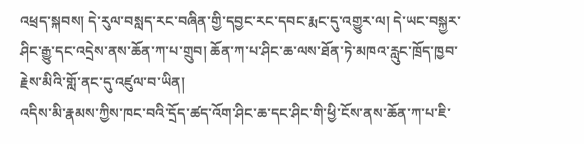འཕྲད་སྐབས། དེ་རུལ་བསླད་རང་བཞིན་གྱི་དབྱང་རང་དབང་རྨང་དུ་འགྱུར་ལ། དེ་ཡང་བསྐྱར་ཤིང་རྒྱུ་དང་འདྲེས་ནས་ཆོན་ཀ་པ་གྲུབ། ཆོན་ཀ་པ་ཤིང་ཆ་ལས་ཐོན་ཏེ་མཁའ་རླུང་ཁྲོད་ཁྱབ་རྗེས་མིའི་གློ་ནང་དུ་འཛུལ་བ་ཡིན།
འདིས་མི་རྣམས་ཀྱིས་ཁང་བའི་དྲོད་ཚད་འོག་ཤིང་ཆ་དང་ཤིང་གི་ཕྱི་ངོས་ནས་ཆོན་ཀ་པ་ཇི་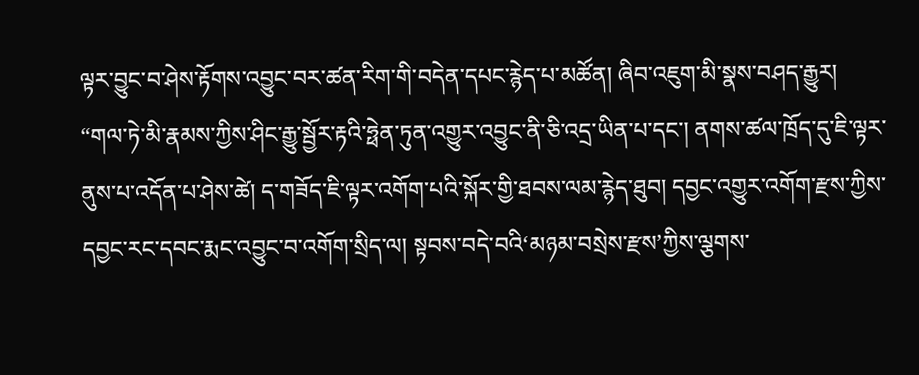ལྟར་བྱུང་བ་ཤེས་རྟོགས་འབྱུང་བར་ཚན་རིག་གི་བདེན་དཔང་རྙེད་པ་མཚོན། ཞིབ་འཇུག་མི་སྣས་བཤད་རྒྱུར། “གལ་ཏེ་མི་རྣམས་ཀྱིས་ཤིང་རྒྱུ་སྦྱོར་རྟའི་ཧྥེན་ཏུན་འགྱུར་འབྱུང་ནི་ཅི་འདྲ་ཡིན་པ་དང་། ནགས་ཚལ་ཁྲོད་དུ་ཇི་ལྟར་ནུས་པ་འདོན་པ་ཤེས་ཚེ། ད་གཟོད་ཇི་ལྟར་འགོག་པའི་སྐོར་གྱི་ཐབས་ལམ་རྙེད་ཐུབ། དབྱང་འགྱུར་འགོག་རྫས་ཀྱིས་དབྱང་རང་དབང་རྨང་འབྱུང་བ་འགོག་སྲིད་ལ། སྟབས་བདེ་བའི‘མཉམ་བསྲེས་རྫས’ཀྱིས་ལྕགས་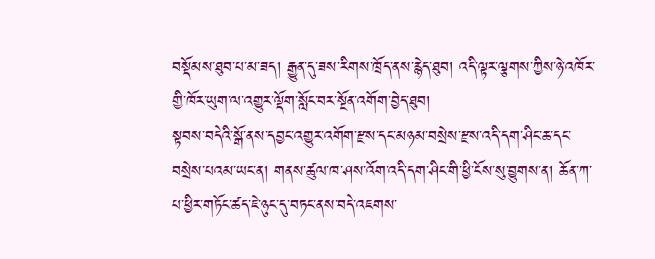བསྡོམས་ཐུབ་པ་མ་ཟད། རྒྱུན་དུ་ཟས་རིགས་ཁྲོད་ནས་རྙེད་ཐུབ། འདི་ལྟར་ལྕགས་ཀྱིས་ཉེ་འཁོར་གྱི་ཁོར་ཡུག་ལ་འགྱུར་ལྡོག་སློང་བར་སྔོན་འགོག་བྱེད་ཐུབ།
སྟབས་བདེའི་སྒོ་ནས་དབྱང་འགྱུར་འགོག་རྫས་དང་མཉམ་བསྲེས་རྫས་འདི་དག་ཤིང་ཆ་དང་བསྲེས་པའམ་ཡང་ན། གནས་ཚུལ་ཁ་ཤས་འོག་འདི་དག་ཤིང་གི་ཕྱི་ངོས་སུ་བྱུགས་ན། ཆོན་ཀ་པ་ཕྱིར་གཏོང་ཚད་ཇེ་ཉུང་དུ་བཏང་ནས་བདེ་འཇགས་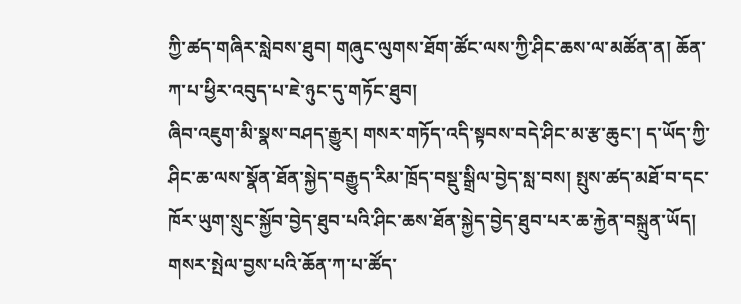ཀྱི་ཚད་གཞིར་སླེབས་ཐུབ། གཞུང་ལུགས་ཐོག་ཚོང་ལས་ཀྱི་ཤིང་ཆས་ལ་མཚོན་ན། ཆོན་ཀ་པ་ཕྱིར་འབུད་པ་ཇེ་ཉུང་དུ་གཏོང་ཐུབ།
ཞིབ་འཇུག་མི་སྣས་བཤད་རྒྱུར། གསར་གཏོད་འདི་སྟབས་བདེ་ཤིང་མ་རྩ་ཆུང་། ད་ཡོད་ཀྱི་ཤིང་ཆ་ལས་སྣོན་ཐོན་སྐྱེད་བརྒྱུད་རིམ་ཁྲོད་བསྡུ་སྒྲིལ་བྱེད་སླ་བས། སྤུས་ཚད་མཐོ་བ་དང་ཁོར་ཡུག་སྲུང་སྐྱོབ་བྱེད་ཐུབ་པའི་ཤིང་ཆས་ཐོན་སྐྱེད་བྱེད་ཐུབ་པར་ཆ་རྐྱེན་བསྐྲུན་ཡོད། གསར་སྤེལ་བྱས་པའི་ཆོན་ཀ་པ་ཚོད་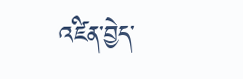འཛིན་བྱེད་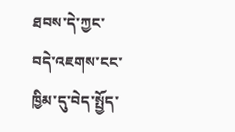ཐབས་དེ་ཀྱང་བདེ་འཇགས་ངང་ཁྱིམ་དུ་བེད་སྤྱོད་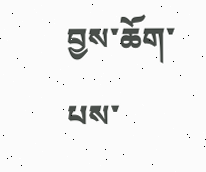བྱས་ཆོག་པས་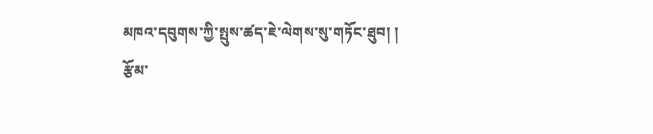མཁའ་དབུགས་ཀྱི་སྤུས་ཚད་ཇེ་ལེགས་སུ་གཏོང་ཐུབ། །
རྩོམ་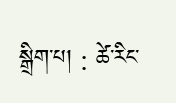སྒྲིག་པ། : ཚེ་རིང་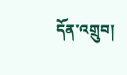དོན་འགྲུབ།